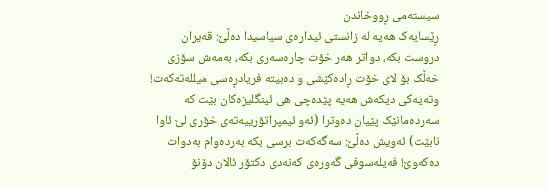سیستەمی ڕووخاندن
ڕێسایەک هەیە لە زانستی ئیدارەی سیاسیدا دەڵێ: قەیران دروست بکە، دواتر هەر خۆت چارەسەری بکە، بەمەش سۆزی خەڵک بۆ لای خۆت ڕادەکێشی و دەبیتە فریادڕەسی میللەتەکەت! وتەیەکی دیکەش هەیە پێدەچی هی ئینگلیزەکان بێت کە سەردەمانێک پێیان دەوترا (ئەو ئیمپراتۆرییەتەی خۆری لێ ئاوا نابێت) ئەویش دەڵێ: سەگەکەت برسی بکە بەردەوام بەدوات دەکەوێ! فەیلەسوفی گەورەی کەنەدی دکتۆر ئالان دۆنۆ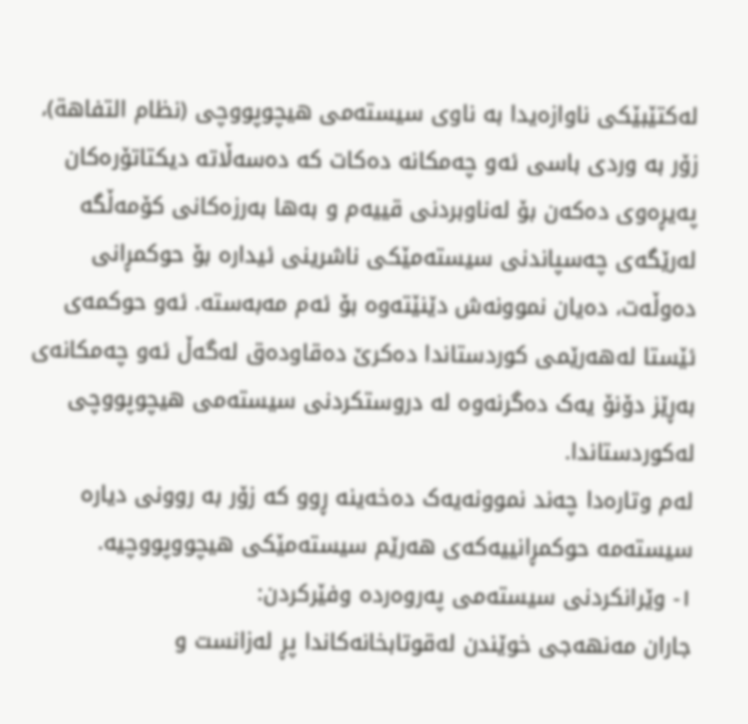لەکتێبێکی ناوازەیدا بە ناوی سیستەمی هیچوپووچی (نظام التفاهة)، زۆر بە وردی باسی ئەو چەمکانە دەکات کە دەسەڵاتە دیکتاتۆرەکان پەیڕەوی دەکەن بۆ لەناوبردنی قییەم و بەها بەرزەکانی کۆمەڵگە لەرێگەی چەسپاندنی سیستەمێکی ناشرینی ئیدارە بۆ حوکمڕانی دەوڵەت، دەیان نموونەش دێنێتەوە بۆ ئەم مەبەستە. ئەو حوکمەی ئێستا لەهەرێمی کوردستاندا دەکرێ دەقاودەق لەگەڵ ئەو چەمکانەی بەڕێز دۆنۆ یەک دەگرنەوە لە دروستکردنی سیستەمی هیچوپووچی لەکوردستاندا.
لەم وتارەدا چەند نموونەیەک دەخەینە ڕوو کە زۆر بە روونی دیارە سیستەمە حوکمڕانییەکەی هەرێم سیستەمێکی هیچووپووچیە.
١- وێرانکردنی سیستەمی پەروەردە وفێرکردن:
جاران مەنهەجی خوێندن لەقوتابخانەکاندا پڕ لەزانست و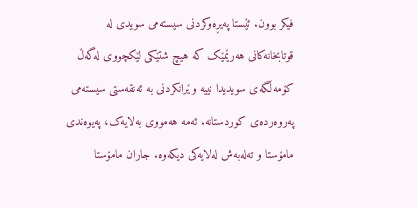فیکر بوون. ئێستا پەیڕەوکردنی سیستەمی سویدی لە قوتابخانەکانی هەرێمێک کە هیچ شتێکی لێکچووی لەگەڵ کۆمەڵگەی سویدیدا نییە وێرانکردنی بە ئەنقەستی سیستەمی پەروەردەی کوردستانە. ئەمە هەمووی بەلایەک، پەیوەندی مامۆستا و تەلەبەش لەلایەکی دیکەوە. جاران مامۆستا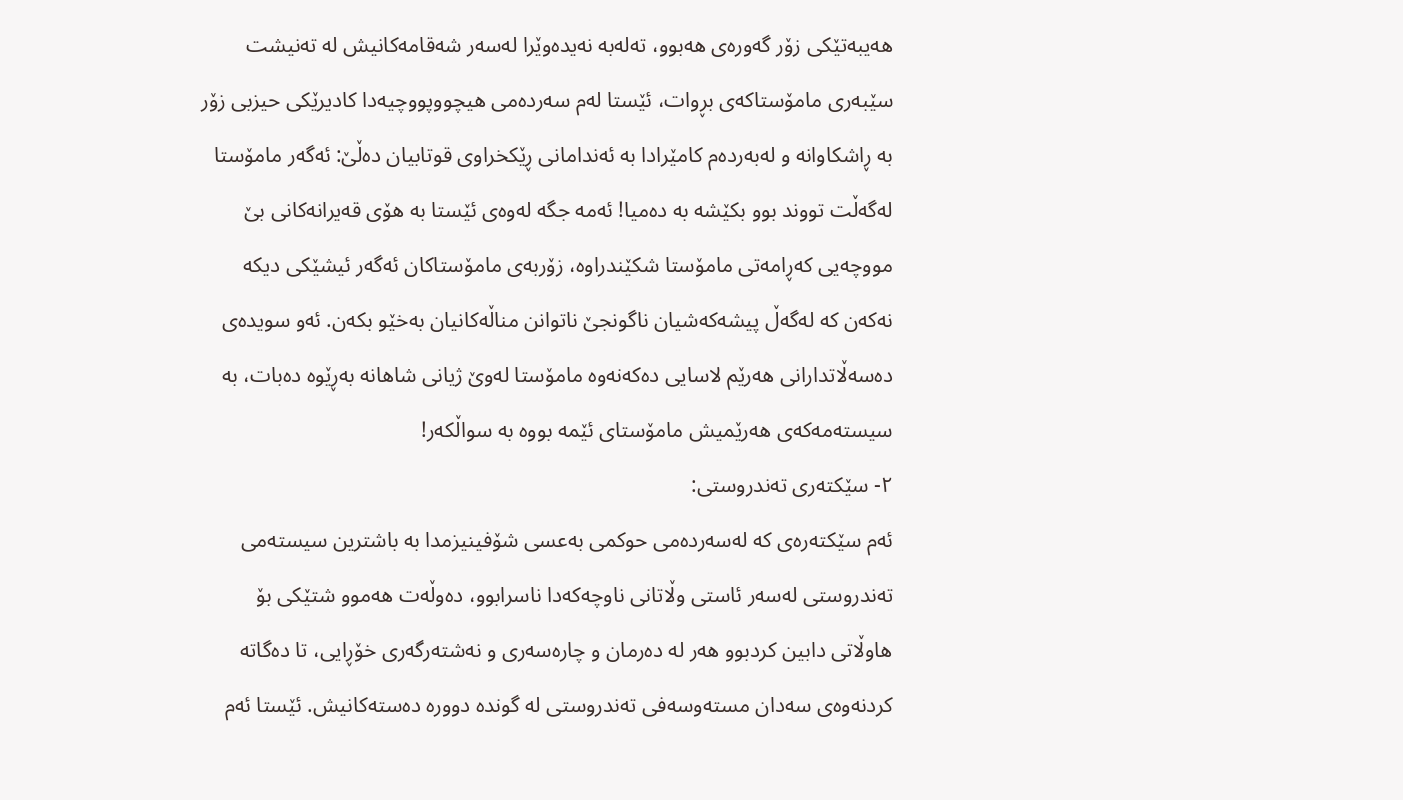هەیبەتێکی زۆر گەورەی هەبوو، تەلەبە نەیدەوێرا لەسەر شەقامەکانیش لە تەنیشت سێبەری مامۆستاکەی بڕوات، ئێستا لەم سەردەمی هیچووپووچیەدا کادیرێکی حیزبی زۆر بە ڕاشکاوانە و لەبەردەم کامێرادا بە ئەندامانی ڕێکخراوی قوتابیان دەڵێ: ئەگەر مامۆستا لەگەڵت تووند بوو بکێشە بە دەمیا! ئەمە جگە لەوەی ئێستا بە هۆی قەیرانەکانی بێ مووچەیی کەڕامەتی مامۆستا شکێندراوە، زۆربەی مامۆستاکان ئەگەر ئیشێکی دیکە نەکەن کە لەگەڵ پیشەکەشیان ناگونجێ ناتوانن مناڵەکانیان بەخێو بکەن. ئەو سویدەی دەسەڵاتدارانی هەرێم لاسایی دەکەنەوە مامۆستا لەوێ ژیانی شاهانە بەڕێوە دەبات، بە سیستەمەکەی هەرێمیش مامۆستای ئێمە بووە بە سواڵکەر!
٢- سێکتەری تەندروستی:
ئەم سێکتەرەی کە لەسەردەمی حوکمی بەعسی شۆفینیزمدا بە باشترین سیستەمی تەندروستی لەسەر ئاستی وڵاتانی ناوچەکەدا ناسرابوو، دەوڵەت هەموو شتێکی بۆ هاوڵاتی دابین کردبوو هەر لە دەرمان و چارەسەری و نەشتەرگەری خۆڕایی، تا دەگاتە کردنەوەی سەدان مستەوسەفی تەندروستی لە گوندە دوورە دەستەکانیش. ئێستا ئەم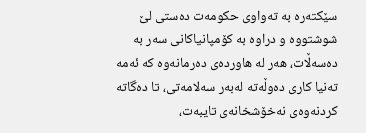سێکتەرە بە تەواوی حکومەت دەستی لێ شوشتووە و دراوە بە کۆمپانیاکانی سەر بە دەسەڵات، هەر لە هاوردەی دەرمانەوە کە ئەمە تەنیا کاری دەوڵەتە لەبەر سەلامەتی، تا دەگاتە کردنەوەی نەخۆشخانەی تایبەت،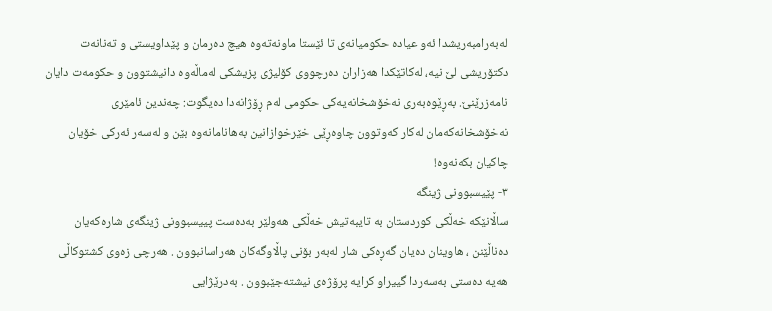لەبەرامبەریشدا ئەو عیادە حکومیانەی تا ئێستا ماونەتەوە هیچ دەرمان و پێداویستی و تەنانەت دکتۆریشی لێ نیە، لەکاتێکدا هەزاران دەرچووی کۆلیژی پزیشکی لەماڵەوە دانیشتوون و حکومەت دایان نامەزرێنێ. بەڕێوەبەری نەخۆشخانەیەکی حکومی لەم ڕۆژانەدا دەیگوت: چەندین ئامێری نەخۆشخانەکەمان لەکار کەوتوون چاوەڕێی خێرخوازانین بەهانامانەوە بێن و لەسەر ئەرکی خۆیان چاکیان بکەنەوە!
٣- پێیسبوونی ژینگە
ساڵانێکە خەڵکی کوردستان بە تایبەتیش خەڵکی هەولێر بەدەست پییسبوونی ژینگەی شارەکەیان دەناڵێنن ، هاوینان دەیان گەڕەکی شار لەبەر بۆنی پاڵاوگەکان هەراسانبوون . هەرچی زەوی کشتوکاڵی هەیە دەستی بەسەردا گییراو کرایە پرۆژەی نیشتەجێبوون . بەدرێژایی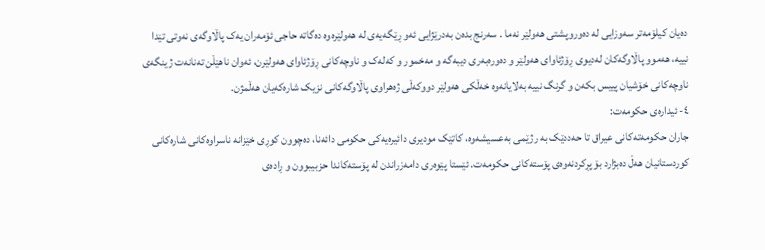دەیان کیلۆمەتر سەوزایی لە دەوروپشتی هەولێر نەما . سەرنج بدەن بەدرێژایی ئەو ڕێگەیەی لە هەولێرەوە دەگاتە حاجی ئۆمەران یەک پاڵاوگەی نەوتی تێدا نییە، هەموو پاڵاوگەکان لەدیوی ڕۆژئاوای هەولێر و دەورەبەری دیبەگە و مەخمور و کەلەک و ناوچەکانی ڕۆژئاوای هەولێرن، ئەوان ناهێڵن تەنانەت ژینگەی ناوچەکانی خۆشیان پییس بکەن و گرنگ نییە بەلایانەوە خەڵکی هەولێر دووکەڵی ژەهراوی پاڵاوگەکانی نزیک شارەکەیان هەڵمژن.
٤- ئیدارەی حکومەت:
جاران حکومەتەکانی عیراق تا حەددێک بە رژێمی بەعسیشەوە، کاتێک مودیری دائیرەیەکی حکومی دائەنا، دەچوون کوڕی خێزانە ناسراوەکانی شارەکانی کوردستانیان هەڵ دەبژارد بۆ پڕکردنەوەی پۆستەکانی حکومەت. ئێستا پێوەری دامەزراندن لە پۆستەکاندا حزبیبوون و ڕادەی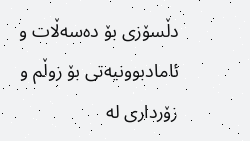دڵسۆزی بۆ دەسەڵات و ئامادبوونیەتی بۆ زوڵم و زۆرداری لە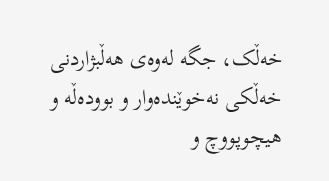خەڵک، جگە لەوەی هەڵبژاردنی خەڵکی نەخوێندەوار و بوودەڵە و هیچوپووچ و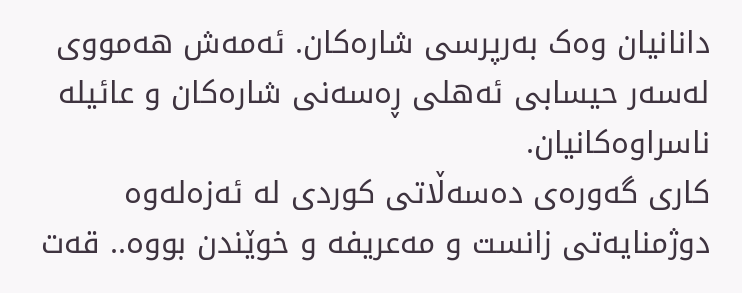دانانیان وەک بەرپرسی شارەکان. ئەمەش هەمووی لەسەر حیسابی ئەهلی ڕەسەنی شارەکان و عائیلە ناسراوەکانیان.
کاری گەورەی دەسەڵاتی کوردی لە ئەزەلەوە دوژمنایەتی زانست و مەعریفە و خوێندن بووە.. قەت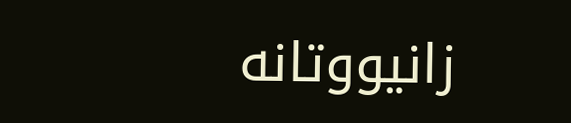زانیووتانە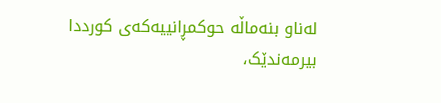لەناو بنەماڵە حوکمڕانییەکەی کورددا بیرمەندێک،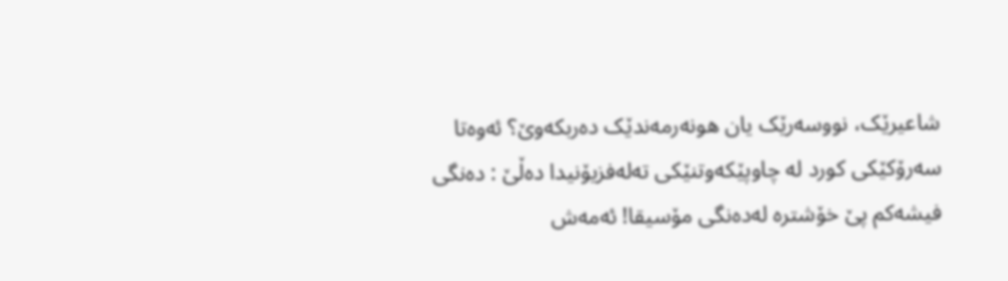شاعیرێک، نووسەرێک یان هونەرمەندێک دەربکەوێ؟ ئەوەتا سەرۆکێکی کورد لە چاوپێکەوتنێکی تەلەفزیۆنیدا دەڵێ : دەنگی فیشەکم پێ خۆشترە لەدەنگی مۆسیقا! ئەمەش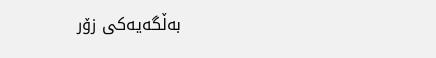بەڵگەیەکی زۆر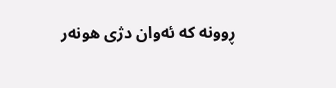ڕوونە کە ئەوان دژی هونەر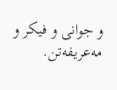و جوانی و فیکر و مەعریفەتن.